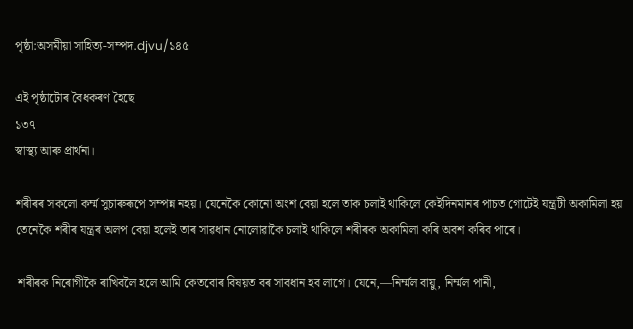পৃষ্ঠা:অসমীয়া সাহিত্য-সম্পদ.djvu/১৪৫

এই পৃষ্ঠাটোৰ বৈধকৰণ হৈছে
১৩৭
স্বাস্থ্য আৰু প্ৰাৰ্থনা।

শৰীৰৰ সকলো কৰ্ম্ম সুচাৰুৰূপে সম্পন্ন নহয়। যেনেকৈ কোনো অংশ বেয়া হলে তাক চলাই থাকিলে কেইদিনমানৰ পাচত গোটেই যন্ত্ৰটী অকামিলা হয় তেনেকৈ শৰীৰ যন্ত্ৰৰ অলপ বেয়া হলেই তাৰ সাৱধান নোলোৱাকৈ চলাই থাকিলে শৰীৰক অকামিলা কৰি অবশ কৰিব পাৰে।

 শৰীৰক নিৰোগীকৈ ৰাখিবলৈ হলে আমি কেতবোৰ বিষয়ত বৰ সাবধান হব লাগে। যেনে,—নিৰ্ম্মল বায়ু, নিৰ্ম্মল পানী,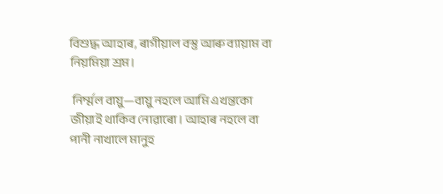বিশুদ্ধ আহাৰ, ৰাগীয়াল বস্তু আৰু ব্যায়াম বা নিয়মিয়া শ্ৰম।

 নিৰ্ম্মল বায়ু—বায়ু নহলে আমি এখন্তকো জীয়াই থাকিব নোৱাৰো। আহাৰ নহলে বা পানী নাখালে মানুহ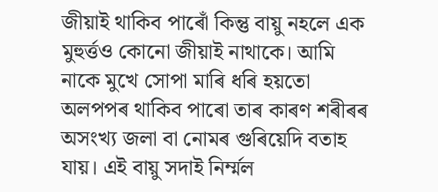জীয়াই থাকিব পাৰোঁ কিন্তু বায়ু নহলে এক মুহুৰ্ত্তও কোনো জীয়াই নাথাকে। আমি নাকে মুখে সোপা মাৰি ধৰি হয়তো অলপপৰ থাকিব পাৰো তাৰ কাৰণ শৰীৰৰ অসংখ্য জলা বা নোমৰ গুৰিয়েদি বতাহ যায়। এই বায়ু সদাই নিৰ্ম্মল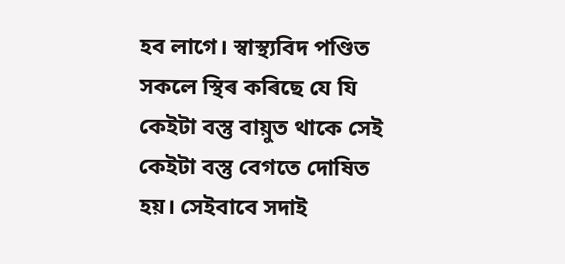হব লাগে। স্বাস্থ্যবিদ পণ্ডিত সকলে স্থিৰ কৰিছে যে যি কেইটা বস্তু বায়ুত থাকে সেই কেইটা বস্তু বেগতে দোষিত হয়। সেইবাবে সদাই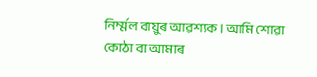নিৰ্ম্মল বায়ুৰ আৱশ্যক। আমি শোৱা কোঠা বা আমাৰ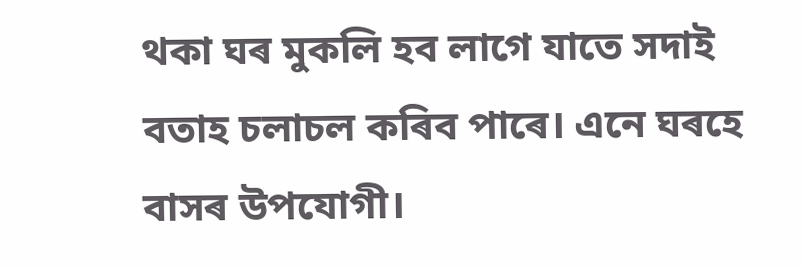থকা ঘৰ মুকলি হব লাগে যাতে সদাই বতাহ চলাচল কৰিব পাৰে। এনে ঘৰহে বাসৰ উপযোগী।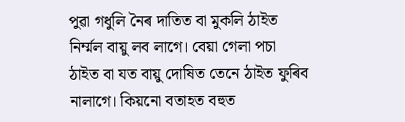পুৱা গধুলি নৈৰ দাতিত বা মুকলি ঠাইত নিৰ্ম্মল বায়ু লব লাগে। বেয়া গেলা পচা ঠাইত বা যত বায়ু দোষিত তেনে ঠাইত ফুৰিব নালাগে। কিয়নো বতাহত বহুত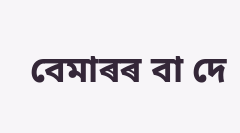বেমাৰৰ বা দে